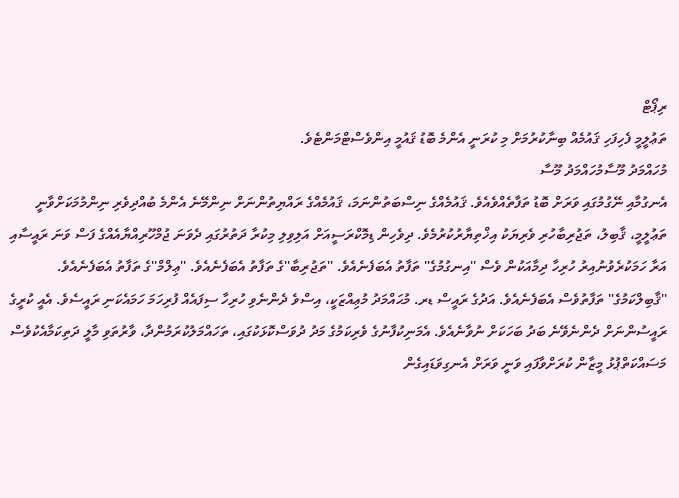ރިޕޯޓް
ތަޢުލީމީ ފެހިފަހި ޤައުމެއް ބިނާކުރުމަށް މި ކުރަނީ އެންމެ ބޮޑު ޤައުމީ އިންވެސްޓްމަންޓެވެ.
މުހައްމަދު މޫސާމުހައްމަދު މޫސާ
އެނގުމާއި ނޭގުމުގައި ވަރަށް ބޮޑު ތަފާތެއްވެއެވެ. ޤައުމެއްގެ ނިސްބަތުންނަމަ، ޤައުމެއްގެ ރައްޔިތުންނަށް ނިންމޭނެ އެންމެ ބުއްދިވެރި ނިންމުމަކަށްވާނީ ތަޢުލީމީ، ޤާބިލު، ތަޖުރިބާހުރި ވެރިޔަކު އިޚްތިޔާރުކުރުމެވެ. ދިވެހިން ޑިމޮކްރަސީއަށް އަލިވިލި މިކުރާ ދަތުރުގައި ދެވަނަ ޖުމްހޫރިއްޔާއެއްގެ ފަސް ވަނަ ރައީސާއި އަރާ ހަމަކުރެވުނުއިރު ހުރިހާ ދިމާއަކުން ވެސް ''އިނގުމުގެ'' ތަފާތު އެބަފެނެއެވެ. ''ތަޖުރިބާ''ގެ ތަފާތު އެބަފެނެއެވެ. ''ޢިލްމް''ގެ ތަފާތު އެބަފެނެއެވެ. ''ޤާބިލްކަމުގެ'' ތަފާތުވެސް އެބަފެނެއެވެ. އަދުގެ ރައީސް ޑރ. މުޙައްމަދު މުޢިއްޒަކީ، އިސްވެ ދެންނެވި ހުރިހާ ސިފައެއް ފުރިހަމަ ހަމައެކަނި ރައީސެވެ. އެއީ ކުރީގެ ރައީސުންނަށް ދެންނެވޭނެ ބަދު ބަހަކަށް ނުވާނެއެވެ. އެމަނިކުފާނުގެ ވެރިކަމުގެ މަދު ދުވަސްކޮޅަކުގައި، ތަހައްމަލުކުރަމުންދާ، ވާރުތަވި މާލީ ދަތިކަމާއެކުވެސް މަސައްކަތްޕުޅު މީޒާން ކުރަށްވާފައި ވަނީ ވަރަށް އެނގިވަޑައިގެން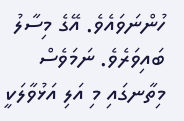ހުންނަވައެވެ. އޭގެ މިސާލު ބައިވަރެވެ. ނަމަވެސް މިތާނގައި މި އަލި އަޅުވާލަކީ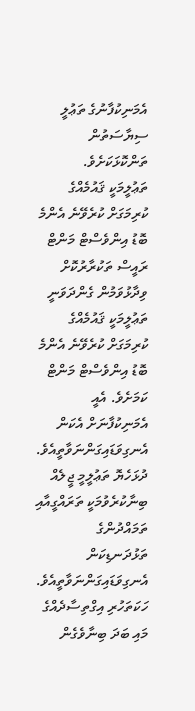އެމަނިކުފާނުގެ ތަޢުލީ ސިޔާސަތުން ތަންކޮޅަކަށެވެ.
ތަޢުލީމަކީ ޤައުމެއްގެ ކުރިމަގަށް ކުރެވޭނެ އެންމެ ބޮޑު އިންވެސްޓް މަންޓް
ރައީސް ތަކުރާރުކޮށް ވިދާޅުވަމުން ގެންދަވަނީ ތަޢުލީމަކީ ޤައުމެއްގެ ކުރިމަގަށް ކުރެވޭނެ އެންމެ ބޮޑު އިންވެސްޓް މަންޓް ކަމަށެވެ. އެއީ އެމަނިކުފާނަށް އެކަން އެނގިވަޑައިގަންނަވާތީއެވެ. ދުޅަހެޔޮ ތަޢުލީމީ ޖީލެއް ބިނާކުރެވުމަކީ ތަރައްގީއާއި ތަމައްދުންގެ ތަޅުދަނޑިކަން އެނގިވަޑައިގަންނަވާތީއެވެ. ހަކަތަހުރި އިގްތިސާދެއްގެ މައި ބަދަ ބިނާވެގެން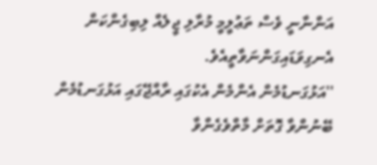އަންނާނީ ވެސް ތަޢުލީމީ މުރާލި ޖީލެއް ލިބިގެންކަން އެނގިވަޑައިގަންނަވާތީއެވެ.
''އަޅުގަނޑުމެން އެންމެން އެކުގައި ރާއްޖޭގައި އަޅުގަނޑުމެން ބޭނުންވާ ގޮތަށް މާތްވެގެންވާ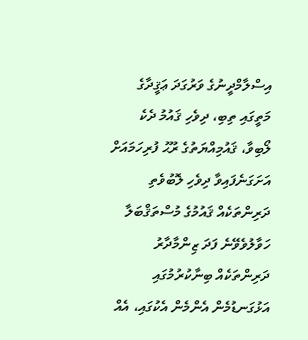އިސްލާމްދީނުގެ ވަރުގަދަ ޢަޤީދާގެ މަތީގައި ތިބި، ދިވެހި ޤައުމު ދެކެ ލޯބިވާ، ޤައުމިއްޔަތުގެ ރޫޙު ފުރިހަމައަށް އަށަގަނެފައިވާ ދިވެހި ލޮބުވެތި ދަރިންތަކެއް ޤައުމުގެ މުސްތަޤްބަލާ ހަވާލުވެވޭނެ ފަދަ ޒިންމާދާރު ދަރިންތަކެއް ބިނާކުރުމުގައި އަޅުގަނޑުމެން އެންމެން އެކުގައި، އެއް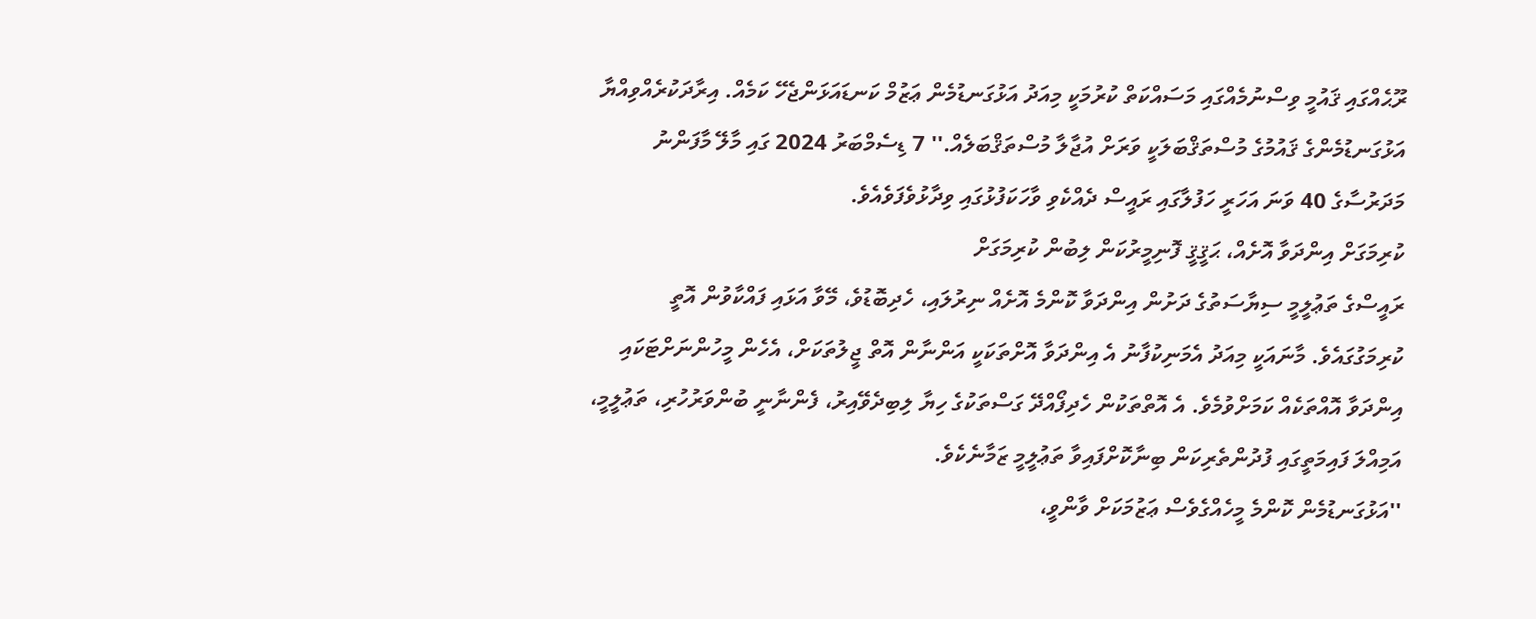ރޫޙެއްގައި ޤައުމީ ވިސްނުމެއްގައި މަސައްކަތް ކުރުމަކީ މިއަދު އަޅުގަނޑުމެން ޢަޒުމް ކަނޑައަޅަންޖެހޭ ކަމެއް. އިރާދަކުރެއްވިއްޔާ އަޅުގަނޑުމެންގެ ޤައުމުގެ މުސްތަޤްބަލަކީ ވަރަށް އުޖާލާ މުސްތަޤްބަލެއް.'' 7 ޑިސެމްބަރު 2024 ގައި މާލޭ މާފަންނު މަދަރުސާގެ 40 ވަނަ އަހަރީ ހަފުލާގައި ރައީސް ދެއްކެވި ވާހަކަފުޅުގައި ވިދާޅުވެފަވެއެވެ.
ކުރިމަގަށް އިންދަވާ އޮށެއް، ޙަޤީޤީ ފޮނިމީރުކަން ލިބުން ކުރިމަގަށް
ރައީސްގެ ތަޢުލީމީ ސިޔާސަތުގެ ދަށުން އިންދަވާ ކޮންމެ އޮށެއް ނިރުލައި، ހެދިބޮޑުވެ، މޭވާ އަޅައި ފައްކާވުން އޮތީ ކުރިމަގުގައެވެ. މާނައަކީ މިއަދު އެމަނިކުފާނު އެ އިންދަވާ އޮށްތަކަކީ އަންނާން އޮތް ޖީލުތަކަށް، އެހެން މީހުންނަށްޓަކައި އިންދަވާ އޮއްތަކެއް ކަމަށްވުމެވެ. އެ އޮތްތަކުން ހެދިފޯއްދޭ ގަސްތަކުގެ ހިޔާ ލިބިދެވޭއިރު، ފެންނާނީ ބުންވަރުހުރި، ތަޢުލީމީ، އަމިއްލަ ފައިމަތީގައި ފުދުންތެރިކަން ބިނާކޮށްފައިވާ ތަޢުލީމީ ޒަމާނެކެވެ.
''އަޅުގަނޑުމެން ކޮންމެ މީހެއްގެވެސް ޢަޒުމަކަށް ވާންވީ،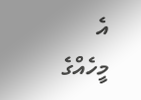އެ މީހެއްގެ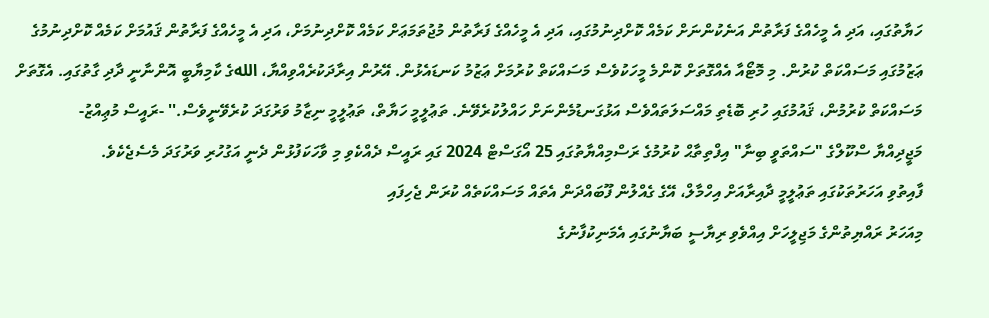ހަޔާތުގައި، އަދި އެ މީހެއްގެ ފަރާތުން އަނެކުންނަށް ކަމެއް ކޮށްދިނުމުގައި، އަދި އެ މީހެއްގެ ފަރާތުން މުޖުތަމަޢަށް ކަމެއް ކޮށްދިނުމަށް، އަދި އެ މީހެއްގެ ފަރާތުން ޤައުމަށް ކަމެއް ކޮށްދިނުމުގެ ޢަޒުމުގައި މަސައްކަތް ކުރުން. މި މޮޓޯއާ އެއްގޮތަށް ކޮންމެ މީހަކުވެސް މަސައްކަތް ކުރުމަށް ޢަޒުމު ކަނޑައެޅުން. އޭރުން އިރާދަކުރެއްވިއްޔާ، اللهގެ ކާމިޔާބީ އޮންނާނީ ދާދި ގާތުގައި. އެގޮތަށް މަސައްކަތް ކުރުމުން، ޤައުމުގައި ހުރި ބޮޑެތި މައްސަލަތައްވެސް އަޅުގަނޑުމެންނަށް ހައްލުކުރެވޭނެ. ތަޢުލީމީ ހަޔާތް، ތަޢުލީމީ ނިޒާމު ވަރުގަދަ ކުރެވޭނީވެސް.'' -ރައީސް މުޢިއްޒު-
މަޖީދިއްޔާ ސްކޫލްގެ "ސައްތަވީ ބިނާ" އިފްތިތާޙް ކުރުމުގެ ރަސްމިއްޔާތުގައި 25 އޯގަސްޓް 2024 ގައި ރައީސް ދެއްކެވި މި ވާހަކަފުޅުން ދެނީ އަގުހުރި ވަރުގަދަ މެސެޖެކެވެ.
ފާއިތުވި އަހަރުތަކުގައި ތަޢުލީމީ ދާއިރާއަށް އިހްމާލް، އޭގެ ގެއްލުން ފޫބައްދަން އެތައް މަސައްކަތެއް ކުރަން ޖެހިފައި
މިއަހަރު ރައްޔިތުންގެ މަޖިލީހަށް އިއްވެވި ރިޔާސީ ބަޔާނުގައި އެމަނިކުފާނުގެ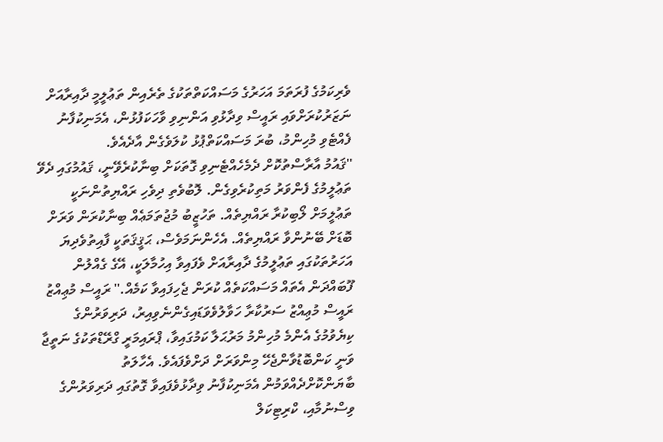ވެރިކަމުގެ ފުރަތަމަ އަހަރުގެ މަސައްކަތްތަކުގެ ތެރެއިން ތަޢުލީމީ ދާއިރާއަށް ނަޒަރުކުރަށްވައި ރައީސް ވިދާޅުވި އަންނިވި ވާހަކަފުޅުން، އެމަނިކުފާނު ފެއްޓެވި މުހިންމު، ބުރަ މަސައްކަތްޕުޅު ކުލަވެގެން އާދެއެވެ.
''ޤައުމު އާރާސްތުކޮށް ދެމެހެއްޓެނިވި ގޮތަކަށް ބިނާކުރެވޭނީ، ޤައުމުގައި ދެވޭ ތަޢުލީމުގެ ފެންވަރު މަތިކުރެވިގެން. ލޮބުވެތި ދިވެހި ރައްޔިތުންނަކީ ތަޢުލީމަށް ލޯބިކުރާ ރައްޔިތެއް. ތަހުޒީބު މުޖުތަމަޢެއް ބިނާކުރަން ވަރަށް ބޮޑަށް ބޭނުންވާ ރައްޔިތެއް. އެހެންނަމަވެސް، ޙަޤީޤަތަކީ ފާއިތުވެދިޔަ އަހަރުތަކުގައި ތަޢުލީމުގެ ދާއިރާއަށް ވެފައިވާ އިހުމާލަކީ، އޭގެ ގެއްލުން ފޫބައްދަން އެތައް މަސައްކަތެއް ކުރަން ޖެހިފައިވާ ކަމެއް.'' ރައީސް މުޢިއްޒު
ރައީސް މުޢިއްޒު ސަރުކާރާ ހަވާލުވެވަޑައިގެންނެވިއިރު، ދަރިވަރުންގެ ކިޔެވުމުގެ އެންމެ މުހިންމު މަރުޙަލާ ކަމުގައިވާ، ޕްރައިމަރީ ގްރޭޑްތަކުގެ ނަތީޖާ ވަނީ ކަންބޮޑުވާންޖެހޭ މިންވަރަށް ދަށްވެފައެވެ. އެހާލަތު ބާޔަންކޮށްދެއްވަމުން އެމަނިކުފާނު ވިދާޅުވެފައިވާ ގޮތުގައި ދަރިވަރުންގެ ވިސްނުމާއި، ކްރިޓިކަލް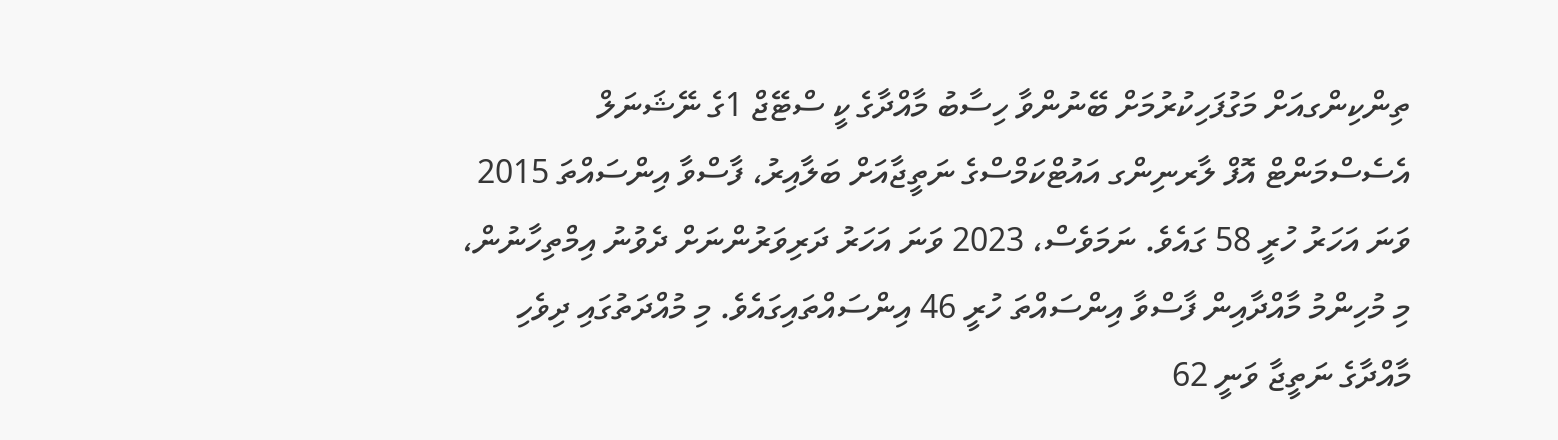ތިންކިންގއަށް މަގުފަހިކުރުމަށް ބޭނުންވާ ހިސާބު މާއްދާގެ ކީ ސްޓޭޖް 1ގެ ނޭޝަނަލް އެސެސްމަންޓް އޮފް ލާރނިންގ އައުޓްކަމްސްގެ ނަތީޖާއަށް ބަލާއިރު، ފާސްވާ އިންސައްތަ 2015 ވަނަ އަހަރު ހުރީ 58 ގައެވެ. ނަމަވެސް، 2023 ވަނަ އަހަރު ދަރިވަރުންނަށް ދެވުނު އިމްތިހާނުން، މި މުހިންމު މާއްދާއިން ފާސްވާ އިންސައްތަ ހުރީ 46 އިންސައްތައިގައެވެ. މި މުއްދަތުގައި ދިވެހި މާއްދާގެ ނަތީޖާ ވަނީ 62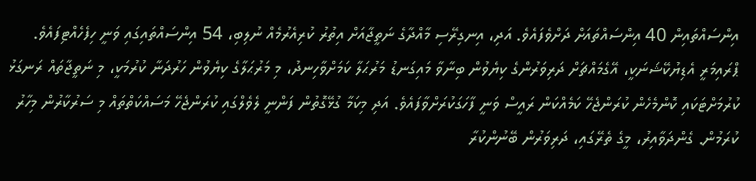އިންސައްތައިން 40 އިންސައްތައަށް ދަށްވެފައެވެ. އަދި، އިނގިރޭސި މާއްދާގެ ނަތީޖާއަށް އިތުރު ކުރިއެރުމެއް ނުލިބި، 54 އިންސައްތައިގައި ވަނީ ހިފެހެއްޓިފައެވެ.
ޕްރައިމަރީ އެޑިޔުކޭޝަނަކީ، އޭގެމައްޗަށް ދަރިވަރުންގެ ކިޔެވުން ބިނާވާ މައިގަނޑު މަރުޙަލާ ކަމަށްވާހިނދު، މި މަރުޙަލާގެ ކިޔެވުން ހަރުދަނާ ކުރުމަކީ، މި ނަތީޖާތައް ރަނގަޅު ކުރުމަށްޓަކައި ކޮންމެހެން ކުރަންޖެހޭ ކަމެއްކަން ރައީސް ވަނީ ފާހަގަކުރަށްވާފައެވެ. އަދި މިކަމާ ގުޅޭގޮތުން ފަންނީ ލެވެލްގައި ކުރަންޖެހޭ މަސައްކަތްތައް މި ސަރުކާރުން މިހާރު ކުރަމުން. ގެންދަވާއިރު، މީގެ ތެރޭގައި، ދަރިވަރުން ބޭނުންކުރާ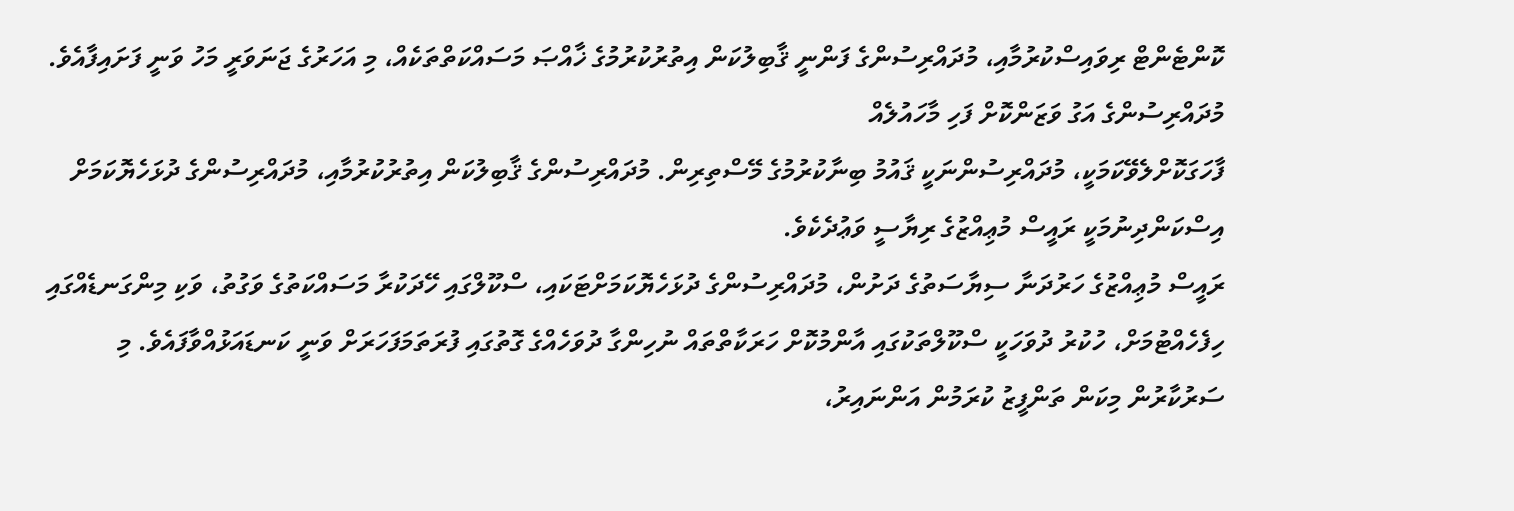ކޮންޓެންޓް ރިވައިސްކުރުމާއި، މުދައްރިސުންގެ ފަންނީ ޤާބިލުކަން އިތުރުކުރުމުގެ ޚާއްޞަ މަސައްކަތްތަކެއް، މި އަހަރުގެ ޖަނަވަރީ މަހު ވަނީ ފަށައިފާއެވެ.
މުދައްރިސުންގެ އަގު ވަޒަންކޮށް ފަހި މާހައުލެއް
ފާހަގަކޮށްލެވޭކަމަކީ، މުދައްރިސުންނަކީ ޤައުމު ބިނާކުރުމުގެ މޭސްތިރިން. މުދައްރިސުންގެ ޤާބިލުކަން އިތުރުކުރުމާއި، މުދައްރިސުންގެ ދުޅަހެޔޮކަމަށް އިސްކަންދިނުމަކީ ރައީސް މުޢިއްޒުގެ ރިޔާސީ ވަޢުދެކެވެ.
ރައީސް މުޢިއްޒުގެ ހަރުދަނާ ސިޔާސަތުގެ ދަށުން، މުދައްރިސުންގެ ދުޅަހެޔޮކަމަށްޓަކައި، ސްކޫލްގައި ހޭދަކުރާ މަސައްކަތުގެ ވަގުތު، ވަކި މިންގަނޑެއްގައި ހިފެހެއްޓުމަށް، ހުކުރު ދުވަހަކީ ސްކޫލްތަކުގައި އާންމުކޮށް ހަރަކާތްތައް ނުހިންގާ ދުވަހެއްގެ ގޮތުގައި ފުރަތަމަފަހަރަށް ވަނީ ކަނޑައަޅުއްވާފައެވެ. މި ސަރުކާރުން މިކަން ތަންފީޒު ކުރަމުން އަންނައިރު،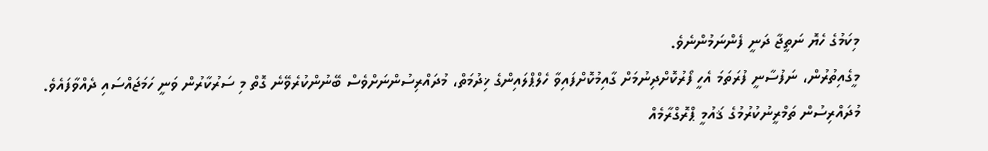މިކަމުގެ ހެޔޮ ނަތީޖާ ދަނީ ފެންނަމުންނެވެ.
މީގެއިތުރުން، ނަފުސާނީ ފުރަތަމަ އެހީ ފޯރުކޮށްދިނުމަށް ގާއިމުކޮށްފައިވާ ހެލްޕްލައިންގެ ޚިދުމަތް، މުދައްރިސުންނަށްވެސް ބޭނުންކުރެވޭނެ ގޮތް މި ސަރުކާރުން ވަނީ ހަމަޖައްސައި ދެއްވާފައެވެ.
މުދައްރިސުން ތަމްރީނުކުރުމުގެ ޤައުމީ ޕްރޮގްރާމެއް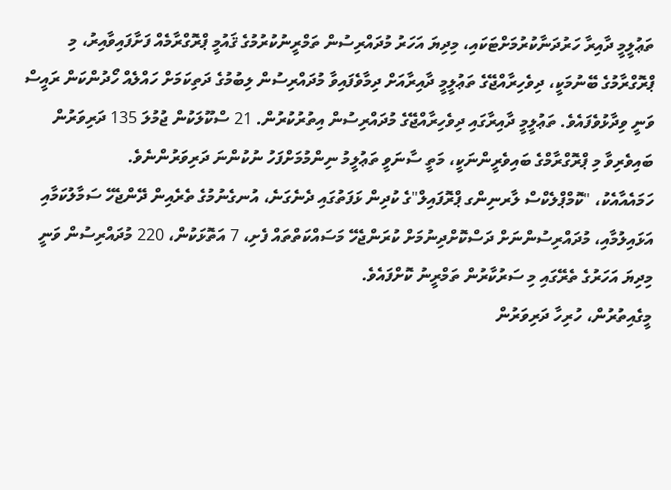ތަޢުލީމީ ދާއިރާ ހަރުދަނާކުރުމަށްޓަކައި، މިދިޔަ އަހަރު މުދައްރިސުން ތަމްރީނުކުރުމުގެ ޤައުމީ ޕްރޮގްރާމެއް ފަށާފައިވާއިރު، މި ޕްރޮގްރާމުގެ ބޭނުމަކީ، ދިވެހިރާއްޖޭގެ ތަޢުލީމީ ދާއިރާއަށް ދިމާވެފައިވާ މުދައްރިސުން ލިބުމުގެ ދަތިކަމަށް ހައްލެއް ހޯދުންކަން ރައީސް ވަނީ ވިދާޅުވެފައެވެ. ތަޢުލީމީ ދާއިރާގައި ދިވެހިރާއްޖޭގެ މުދައްރިސުން އިތުރުކުރުން. 21 ސްކޫލަކުން ޖުމުލަ 135 ދަރިވަރުން ބައިވެރިވާ މި ޕްރޮގްރާމްގެ ބައިވެރީންނަކީ، މަތީ ސާނަވީ ތަޢުލީމު ނިންމުމަށްފަހު ނުކުންނަ ދަރިވަރުންނެވެ.
ހަމައެއާއެކު، "ކޮމްޕްލެކްސް ލާރނިންގ ޕްރޮފައިލް"ގެ ކުދިން ޅަފަތުގައި ދެނެގަނެ، އުނގެނުމުގެ ތެރެއިން ދޭންޖެހޭ ސަމާލުކަމާއި އަޅައިލުމާއި، މުދައްރިސުންނަށް ދަސްކޮށްދިނުމަށް ކުރަންޖެހޭ މަސައްކަތްތައް ފެށި، 7 އަތޮޅަކުން، 220 މުދައްރިސުން ވަނީ މިދިޔަ އަހަރުގެ ތެރޭގައި މި ސަރުކާރުން ތަމްރީނު ކޮށްފައެވެ.
މީގެއިތުރުން، ހުރިހާ ދަރިވަރުން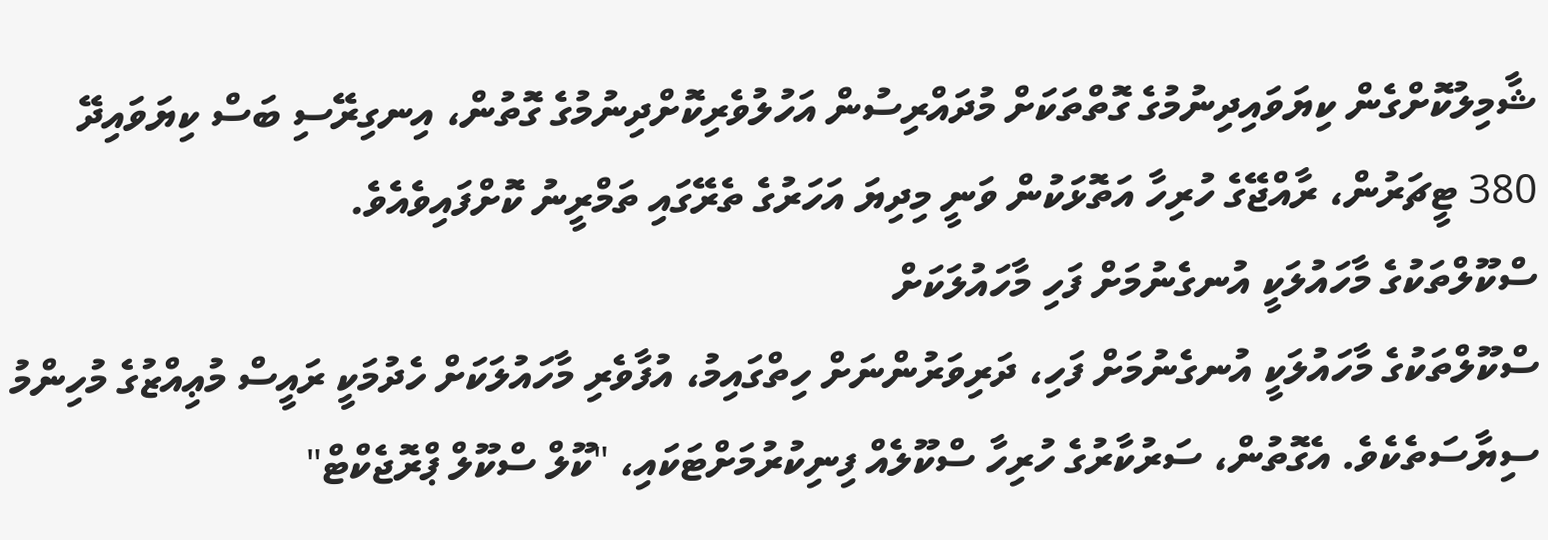ޝާމިލުކޮށްގެން ކިޔަވައިދިނުމުގެ ގޮތްތަކަށް މުދައްރިސުން އަހުލުވެރިކޮށްދިނުމުގެ ގޮތުން، އިނގިރޭސި ބަސް ކިޔަވައިދޭ 380 ޓީޗަރުން، ރާއްޖޭގެ ހުރިހާ އަތޮޅަކުން ވަނީ މިދިޔަ އަހަރުގެ ތެރޭގައި ތަމްރީނު ކޮށްފައިވެއެވެ.
ސްކޫލްތަކުގެ މާހައުލަކީ އުނގެނުމަށް ފަހި މާހައުލަކަށް
ސްކޫލްތަކުގެ މާހައުލަކީ އުނގެނުމަށް ފަހި، ދަރިވަރުންނަށް ހިތްގައިމު، އުފާވެރި މާހައުލަކަށް ހެދުމަކީ ރައީސް މުޢިއްޒުގެ މުހިންމު ސިޔާސަތެކެވެ. އެގޮތުން، ސަރުކާރުގެ ހުރިހާ ސްކޫލެއް ފިނިކުރުމަށްޓަކައި، "ކޫލް ސްކޫލް ޕްރޮޖެކްޓް"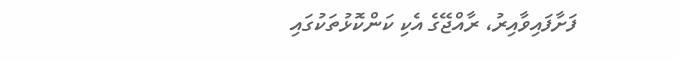ފަށާފައިވާއިރު، ރާއްޖޭގެ އެކި ކަންކޮޅުތަކުގައި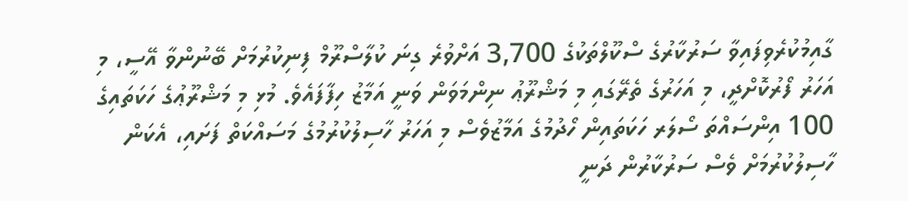ގާއިމުކުރެވިފައިވާ ސަރުކާރުގެ ސްކޫލްތަކުގެ 3,700 އަށްވުރެ ގިނަ ކުލާސްރޫމް ފިނިކުރުމަށް ބޭނުންވާ އޭސީ، މި އަހަރު ފޯރުކޮށްދީ، މި އަހަރުގެ ތެރޭގައި މި މަޝްރޫޢު ނިންމަވަން ވަނީ އަމާޒު ހިފާފައެވެ. މުޅި މި މަޝްރޫޢުގެ ހަކަތައިގެ 100 އިންސައްތަ ސޯލަރ ހަކަތައިން ހޯދުމުގެ އަމާޒުވެސް މި އަހަރު ހާސިލުކުރުމުގެ މަސައްކަތް ފަށައި، އެކަން ހާސިލުކުރުމަށް ވެސް ސަރުކާރުން ދަނީ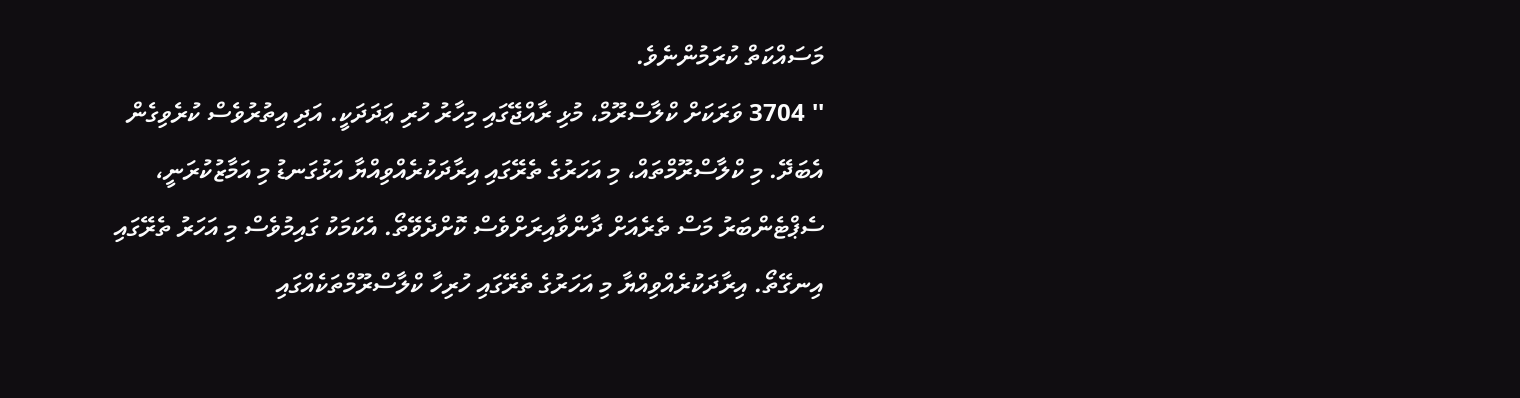މަސައްކަތް ކުރަމުންނެވެ.
'' 3704 ވަރަކަށް ކްލާސްރޫމް، މުޅި ރާއްޖޭގައި މިހާރު ހުރި ޢަދަދަކީ. އަދި އިތުރުވެސް ކުރެވިގެން އެބަދޭ. މި ކްލާސްރޫމްތައް، މި އަހަރުގެ ތެރޭގައި އިރާދަކުރެއްވިއްޔާ އަޅުގަނޑު މި އަމާޒުކުރަނީ، ސެޕްޓެންބަރު މަސް ތެރެއަށް ދާންވާއިރަށްވެސް ކޮށްދެވޭތޯ. އެކަމަކު ގައިމުވެސް މި އަހަރު ތެރޭގައި އިނގޭތޯ. އިރާދަކުރެއްވިއްޔާ މި އަހަރުގެ ތެރޭގައި ހުރިހާ ކްލާސްރޫމްތަކެއްގައި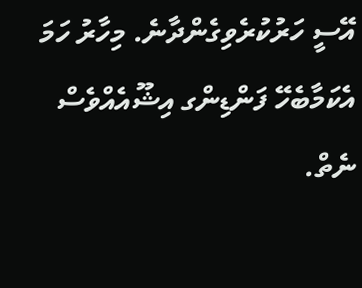އޭސީ ހަރުކުރެވިގެންދާނެ. މިހާރު ހަމަ އެކަމާބެހޭ ފަންޑިންގ އިޝޫއެއްވެސް ނެތް.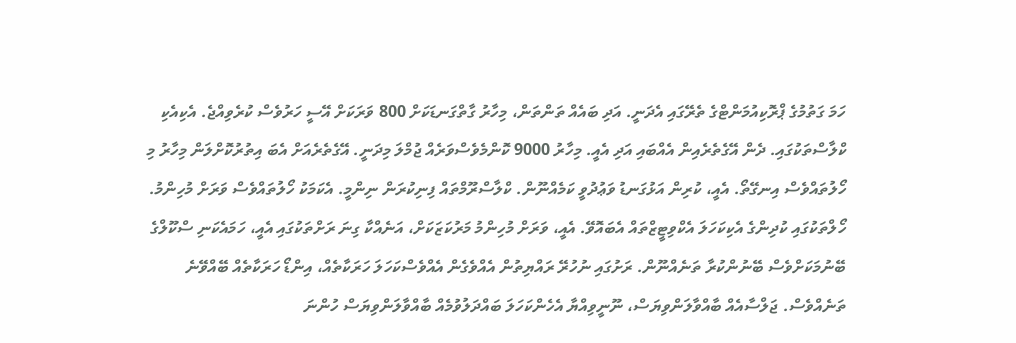ހަމަ ގަތުމުގެ ޕްރޮކިއުމަންޓްގެ ތެރޭގައި އެދަނީ. އަދި ބައެއް ތަންތަން، މިހާރު ގާތްގަނޑަކަށް 800 ވަރަކަށް އޭސީ ހަރުވެސް ކުރެވިއްޖެ. އެކިއެކި ކްލާސްތަކުގައި. ދެން އޭގެތެރެއިން އެއްބައި އަދި އެއީ. މިހާރު 9000 ކޮންމެވެސްވަރެއް ޖުމްލަ މިދަނީ. އޭގެތެރެއަށް އެބަ އިތުރުކޮށްލަން މިހާރު މި ހޯލުތައްވެސް އިނގޭތޯ. އެއީ، ކުރިން އަޅުގަނޑު ވަޢުދުވީ ކަމެއްނޫން. ކްލާސްރޫމްތައް ފިނިކުރަން ނިންމީ. އެކަމަކު ހޯލުތައްވެސް ވަރަށް މުހިންމު. ހޯލްތަކުގައި ކުދިންގެ އެކިކަހަލަ އެކްވިޓީޒްތައް އެބައޮވޭ. އެއީ، ވަރަށް މުހިންމު މަރުކަޒަކަށް، އަނެއްކާ ގިނަ ރަށްތަކުގައި އެއީ، ހަމައެކަނި ސްކޫލްގެ ބޭނުމަކަށްވެސް ބޭނުންކުރާ ތަނެއްނޫން. ރަށުގައި ނުހުރޭ ރައްޔިތުން އެއްވެގެން އެއްވެސްކަހަލަ ހަރަކާތެއް، އިންޑޯ ހަރަކާތެއް ބޭއްވޭނެ ތަނެއްވެސް. ޖަލްސާއެއް ބާއްވާލަންވިޔަސް، ނޫނީވިއްޔާ އެހެންކަހަލަ ބައްދަލުވުމެއް ބާއްވާލަންވިޔަސް ހުންނަ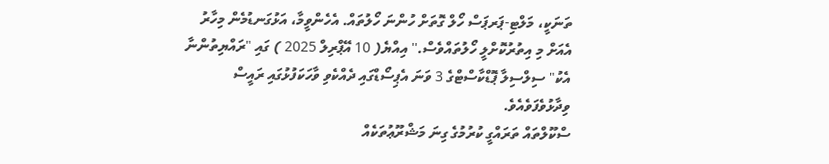ތަނަކީ، މަލްޓި-ޕަރޕަސް ހޯލް ގޮތަށް ހުންނަ ހޯލުތައް. އެހެންވީމާ، އަޅުގަނޑުމެން މިހާރު އެއަށް މި އިތުރުކޮށްލީ ހޯލުތައްވެސް.'' އިއްޔެ( 10 އޭޕްރިލް 2025 ) ގައި "ރައްޔިތުންނާ އެކު" ސިލްސިލާ ޕޮޑްކާސްޓްގެ 3 ވަނަ އެޕިސޯޑްގައި ދެއްކެވި ވާހަކަފުޅުގައި ރައީސް ވިދާޅުވެފަވެއެވެ.
ސްކޫލްތައް ތަރައްގީ ކުރުމުގެ ގިނަ މަޝްރޫޢުތަކެއް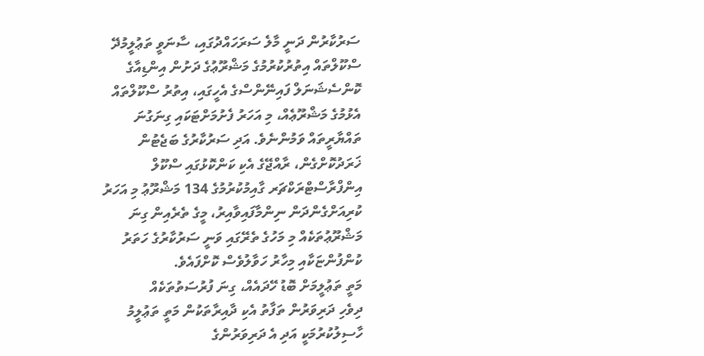ސަރުކާރުން ދަނީ މާލެ ސަރަހައްދުގައި، ސާނަވީ ތަޢުލީމުދޭ ސްކޫލްތައް އިތުރުކުރުމުގެ މަޝްރޫޢުގެ ދަށުން އިންޑިއާގެ ކޮންސެޝަނަލް ފައިނޭންސްގެ އެހީގައި، އިތުރު ސްކޫލްތައް އެޅުމުގެ މަޝްރޫޢެއް، މި އަހަރު ފެށުމަށްޓަކައި ގިނަގުނަ ތައްޔާރީތައް ވަމުންނެވެ. އަދި ސަރުކާރުގެ ބަޖެޓުން ޚަރަދުކޮށްގެން، ރާއްޖޭގެ އެކި ކަންކޮޅުގައި ސްކޫލް އިންފްރާސްޓްރަކްޗަރ ގާއިމުކުރުމުގެ 134 މަޝްރޫޢު މި އަހަރު ކުރިއަށްގެންދަން ނިންމާފައިވާއިރު، މީގެ ތެރެއިން ގިނަ މަޝްރޫޢުތަކެއް މި މަހުގެ ތެރޭގައި ވަނީ ސަރުކާރުގެ ހަތަރު ކުންފުންޏަކާއި މިހާރު ހަވާލުވެސް ކޮށްފައެވެ.
މަތީ ތަޢުލީމަށް ބޮޑު ހޭދައެއް، ގިނަ ފުރުސަތުތަކެއް
ދިވެހި ދަރިވަރުން ތަފާތު އެކި ދާއިރާތަކުން މަތީ ތަޢުލީމު ހާސިލުކުރުމަކީ އަދި އެ ދަރިވަރުންގެ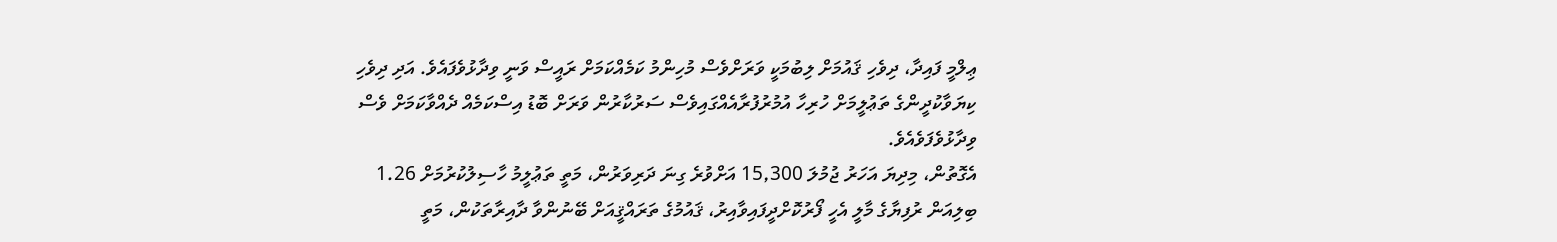ޢިލްމީ ފައިދާ، ދިވެހި ޤައުމަށް ލިބުމަކީ ވަރަށްވެސް މުހިންމު ކަމެއްކަމަށް ރައީސް ވަނީ ވިދާޅުވެފައެވެ. އަދި ދިވެހި ކިޔަވާކުދީންގެ ތަޢުލީމަށް ހުރިހާ އުމުރުފުރާއެއްގައިވެސް ސަރުކާރުން ވަރަށް ބޮޑު އިސްކަމެއް ދެއްވާކަމަށް ވެސް ވިދާޅުވެފަވެއެވެ.
އެގޮތުން، މިދިޔަ އަހަރު ޖުމުލަ 15,300 އަށްވުރެ ގިނަ ދަރިވަރުން، މަތީ ތަޢުލީމު ހާސިލުކުރުމަށް 1.26 ބިލިއަން ރުފިޔާގެ މާލީ އެހީ ފޯރުކޮށްދީފައިވާއިރު، ޤައުމުގެ ތަރައްޤީއަށް ބޭނުންވާ ދާއިރާތަކުން، މަތީ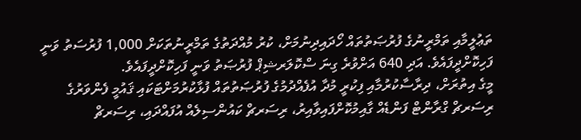ތަޢުލީމާއި ތަމްރީނުގެ ފުރުޞަތުތައް ހޯދައިދިނުމަށް، ކުރު މުއްދަތުގެ ތަމްރީނުތަކަށް 1,000 ފުރުސަތު ވަނީ ފަހިކޮށްދީފައެވެ. އަދި 640 އަށްވުރެ ގިނަ ސްކޮލަރޝިޕް ފުރުޞަތު ވަނީ ފަހިކޮށްދީފައެވެ.
މީގެ އިތުރަށް، ދިރާސާކުރުމާއި ފިކުރީ މުދާ އުފެއްދުމުގެ ފުރުޞަތުތައް ފުޅާކުރުމަށްޓަކައި ޤައުމީ ފެންވަރުގެ ރިސަރޗް ގްރާންޓް ފަންޑެއް ގާއިމުކޮށްފައިވާއިރު، ރިސަރޗް ކައުންސިލެއް އުފައްދައި، ރިސަރޗް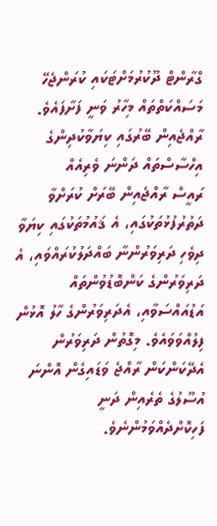ގްރާންޓް ދޫކުރުމަށްޓަކައި ކުރަންޖެހޭ މަސައްކަތްތައް މިހާރު ވަނީ ފަށާފައެވެ.
ރާއްޖެއިން ބޭރުގައި ކިޔަވާކުދިންގެ އިހްސާސްތައް ދަންނަ ވެރިއެއް
ރައީސް ރާއްޖެއިން ބޭރަށް ކުރަށްވާ ދަތުރުފުޅުތަކުގައި، އެ ޤައުމުތަކުގައި ކިޔަވާ ދިވެހި ދަރިވަރުންނާ ބައްދަލުކުރައްވައި، އެ ދަރިވަރުންގެ ކަންބޮޑުވުންތައް އަޑުއައްސަވާއި، އެދަރިވަރުންގެ ހާލު އޮޅުން ފިލުއްވަވައެވެ. މިގޮތުން ދަރިވަރުން އެދޭކަންކަން ރާއްޖެ ވަޑައިގެން އޮންނަ އުސޫލުގެ ތެރެއިން ދަނީ ފަހިކޮށްދެއްވަމުންނެވެ.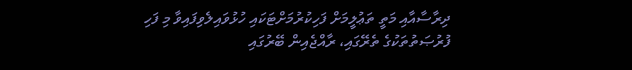ދިރާސާއާއި މަތީ ތަޢުލީމަށް ފަހިކުރުމަށްޓަކައި ހުޅުވައިލެވިފައިވާ މި ފަހި ފުރުޞަތުތަކުގެ ތެރޭގައި، ރާއްޖެއިން ބޭރުގައި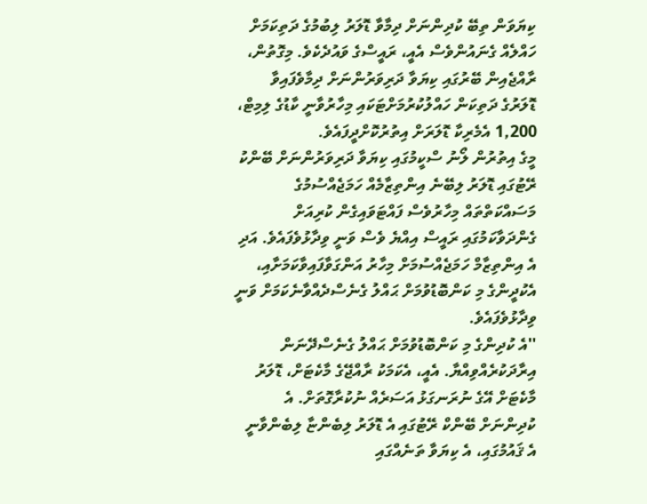ކިޔަވަން ތިބޭ ކުދިންނަށް ދިމާވާ ޑޮލަރު ލިބުމުގެ ދަތިކަމަށް ހައްލެއް ގެނައުންވެސް އެއީ، ރައީސްގެ ވައުދެކެވެ. މިގޮތުން، ރާއްޖެއިން ބޭރުގައި ކިޔަވާ ދަރިވަރުންނަށް ދިމާވެފައިވާ ޑޮލަރުގެ ދަތިކަން ހައްލުކުރުމަށްޓަކައި މިހާރުވާނީ ކާޑުގެ ލިމިޓް، 1,200 އެމެރިކާ ޑޮލަރަށް އިތުރުކޮށްދީފައެވެ.
މީގެ އިތުރުން ލޯނު ސްކީމުގައި ކިޔަވާ ދަރިވަރުންނަށް ބޭންކު ރޭޓުގައި ޑޮލަރު ލިބޭނެ އިންތިޒާމެއް ހަމަޖެއްސުމުގެ މަސައްކަތްތައް މިހާރުވެސް ފައްޓަވައިގެން ކުރިއަށް ގެންދަވާކަމުގައި ރައީސް އިއްޔެ ވެސް ވަނީ ވިދާޅުވެފައެވެ. އަދި އެ އިންތިޒާމް ހަމަޖެއްސުމަށް މިހާރު އަންގަވާފައިވާކަމަށާއި، އެކުދީންގެ މި ކަންބޮޑުވުމަށް ޙައްލު ގެނެސްދެއްވާނެކަމަށް ވަނީ ވިދާޅުވެފައެވެ.
''އެ ކުދިންގެ މި ކަންބޮޑުވުމަށް ޙައްލު ގެނެސްދޭނަން އިރާދަކުރެއްވިއްޔާ. އެއީ، އެކަމަކު ރާއްޖޭގެ މާކެޓަށް، ޑޮލަރު މާކެޓަށް އޭގެ ނުރަނގަޅު އަސަރެއް ނުކުރާގޮތަށް. އެ ކުދިންނަށް ބޭންކް ރޭޓުގައި އެ ޑޮލަރު ލިބެންޏާ ލިބެންވާނީ އެ ޤައުމުގައި، އެ ކިޔަވާ ތަނެއްގައި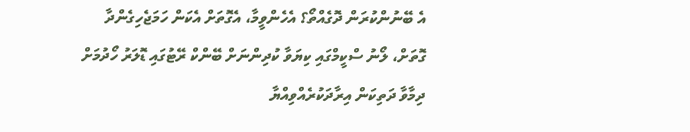އެ ބޭނުންކުރަން ދޮގެއްތޯ؟ އެހެންވީމާ، އެގޮތަށް އެކަން ހަމަޖެހިގެންދާ ގޮތަށް، ލޯނު ސްކީމްގައި ކިޔަވާ ކުދިންނަށް ބޭންކް ރޭޓުގައި ޑޮލަރު ހޯދުމަށް ދިމާވާ ދަތިކަން އިރާދަކުރެއްވިއްޔާ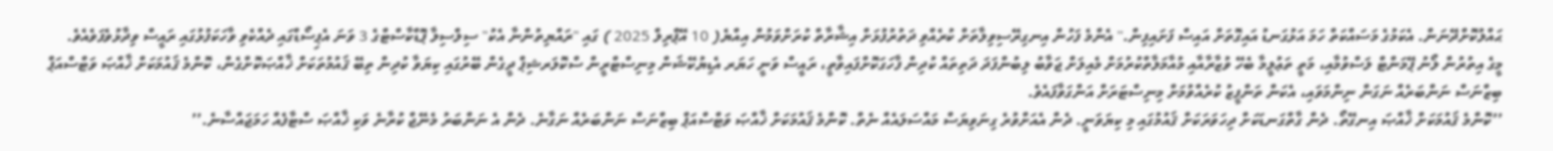ޙައްލުކޮށްދޭނަން. އެކަމުގެ މަސައްކަތް ހަމަ އަޅުގަނޑު އައިގޮތަށް އައިސް ފަށައިފިން.'' އެންމެ ފަހުން އިނގިރޭސިވިލާތަށް ކުރެއްވި ދަތުރުފުޅަށް އިޝާރާތް ކުރަށްވަމުން އިއްޔެ( 10 އޭޕްރިލް 2025 ) ގައި "ރައްޔިތުންނާ އެކު" ސިލްސިލާ ޕޮޑްކާސްޓްގެ 3 ވަނަ އެޕިސޯޑްގައި ދެއްކެވި ވާހަކަފުޅުގައި ރައީސް ވިދާޅުވެފަވެއެވެ.
މީގެ އިތުރުން ލޯނު ޕޭމަންޓް ލަސްވުމާއި، މަތީ ތަޢުލީމާ ބެހޭ ވުޒާރާއާއި މުއާމަލާތްކުރުމަށް މެއިލަށް ޖަވާބު ލިބުންފަދަ ދަތިތައް ކުދިން ފާހަގަކޮށްފައިވާތީ، ރައީސް ވަނީ ހަޔަރ އެޑިޔުކޭޝަން މިނިސްޓްރީން ސްކޮލަރޝިޕް ދީގެން ބޭރުގައި ކިޔަވާ ކުދިން ތިބޭ ޤައުމުތަކަށް ޚާއްޞަކޮށްގެން، ކޮންމެ ޤައުމަކަށް ޚާއްޞަ ވަޓްސްއަޕް ބިޒްނަސް ނަންބަރެއް ނަގަން ނިންމަވައި، އެކަން ތަންފީޒު ކުރެއްވުމަށް މިނިސްޓަރަށް އަންގަވާފައެވެ.
’’ކޮންމެ ޤައުމަކަށް ޚާއްޞަ އިނގޭތޯ. ދެން ގާތްގަނޑަކަށް ދިހަވަރަކަށް ޤައުމުގައި މި ކިޔަވަނީ. ދެން އެއަށްވުރެ ގިނަވިޔަސް މައްސަލައެއް ނެތް. ކޮންމެ ޤައުމަކަށް ޚާއްޞަ ވަޓްސްއަޕް ބިޒްނަސް ނަންބަރެއް ނަގާނެ. ދެން އެ ނަންބަރު މެނޭޖް ކުރާނެ ވަކި ޚާއްޞަ ސްޓާފެއް ހަމަޖައްސާނެ.’’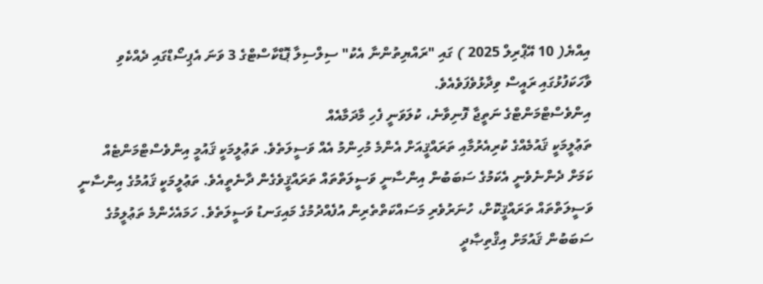އިއްޔެ( 10 އޭޕްރިލް 2025 ) ގައި "ރައްޔިތުންނާ އެކު" ސިލްސިލާ ޕޮޑްކާސްޓްގެ 3 ވަނަ އެޕިސޯޑްގައި ދެއްކެވި ވާހަކަފުޅުގައި ރައީސް ވިދާޅުވެފަވެއެވެ.
އިންވެސްޓްމަންޓްގެ ނަތީޖާ ފޮނިވާނެ، ކުލަވަނީ ފެހި މާދަމާއެއް
ތަޢުލީމަކީ ޤައުމެއްގެ ކުރިއެރުމާއި ތަރައްޤީއަށް އެންމެ މުހިންމު އެއް ވަސީލަތެވެ. ތަޢުލީމަކީ ޤައުމީ އިންވެސްޓްމަންޓެއް ކަމަށް ދެންނެވެނީ އެކަމުގެ ސަބަބުން އިންސާނީ ވަސީލަތްތައް ތަރައްޤީވެގެން ދާނެތީއެވެ. ތަޢުލީމަކީ ޤައުމުގެ އިންސާނީ ވަސީލަތްތައް ތަރައްޤީކޮށް، ހުނަރުވެރި މަސައްކަތްތެރިން އުފެއްދުމުގެ މައިގަނޑު ވަސީލަތެވެ. ހަމައެހެންމެ ތަޢުލީމުގެ ސަބަބުން ޤައުމަށް އިޤްތިޞާދީ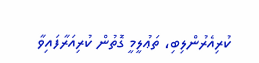ކުރިއެރުންލިބި، ތަޢުލީމީ ގޮތުން ކުރިއަރާފައިވާ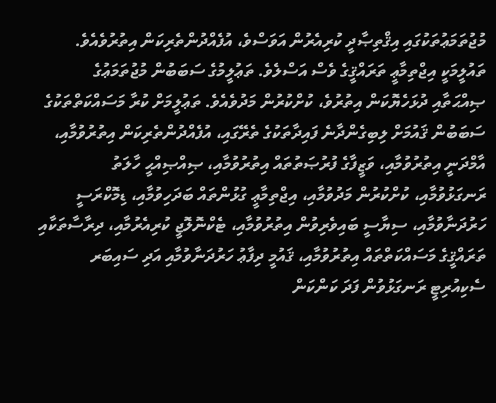މުޖުތަމަޢުތަކުގައި އިޤްތިޞާދީ ކުރިއެރުން އަވަސްވެ، އުފެއްދުންތެރިކަން އިތުރުވެއެވެ.
ތައުލީމަކީ އިޖްތިމާޢީ ތަރައްޤީގެ ވެސް އަސްލެވެ. ތަޢުލީމުގެ ސަބަބުން މުޖުތަމަޢުގެ ޞިއްޙަތާއި ދުޅަހެޔޮކަން އިތުރުވެ، ކުށްކުރުން މަދުވެއެވެ. ތަޢުލީމަށް ކުރާ މަސައްކަތްތަކުގެ ސަބަބުން ޤައުމަށް ލިބިގެންދާނެ ފައިދާތަކުގެ ތެރޭގައި، އުފެއްދުންތެރިކަން އިތުރުވުމާއި، އާމްދަނީ އިތުރުވުމާއި، ވަޒީފާގެ ފުރުޞަތުތައް އިތުރުވުމާއި، ޞިއްޞިއްޙީ ހާލަތު ރަނގަޅުވުމާއި، ކުށްކުރުން މަދުވުމާއި، އިޖްތިމާޢީ ގުޅުންތައް ބަދަހިވުމާއި، ޑިމޮކްރަސީ ހަރުދަނާވުމާއި، ސިޔާސީ ބައިވެރިވުން އިތުރުވުމާއި، ޓެކްނޮލޮޖީ ކުރިއެރުމާއި، ދިރާސާތަކާއި ތަރައްޤީގެ މަސައްކަތްތައް އިތުރުވުމާއި، ޤައުމީ ދިފާޢު ހަރުދަނާވުމާއި އަދި ސައިބަރ ސެކިއުރިޓީ ރަނގަޅުވުން ފަދަ ކަންކަން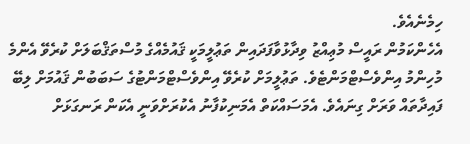ހިމެނެއެވެ.
އެހެންކަމުން ރައީސް މުޢިއްޒު ވިދާޅުވާފަދައިން ތަޢުލީމަކީ ޤައުމެއްގެ މުސްތަޤްބަލަށް ކުރެވޭ އެންމެ މުހިންމު އިންވެސްޓްމަންޓެވެ. ތަޢުލީމަށް ކުރެވޭ އިންވެސްޓްމަންޓުގެ ސަބަބުން ޤައުމަށް ލިބޭ ފައިދާތައް ވަރަށް ގިނައެވެ. އެމަސައްކަތް އެމަނިކުފާނު އެކުރަށްވަނީ އެކަން ރަނގަޅަށް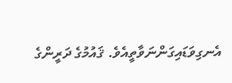އެނގިވަޑައިގަންނަވާތީއެވެ. ޤައުމުގެ ދަރީންގެ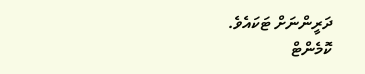ދަރީންނަށް ޓަކައެވެ.
ކޮމެންޓް